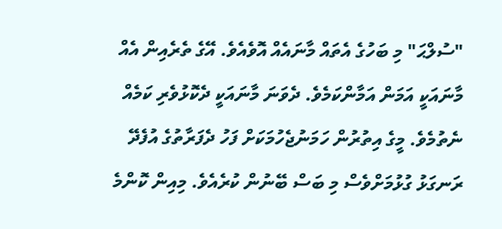"ސުލްޙަ" މި ބަހުގެ އެތައް މާނައެއް އޮވެއެވެ. އޭގެ ތެރެއިން އެއް މާނައަކީ އަމަން އަމާންކަމެވެ. ދެވަނަ މާނައަކީ ދެކޮޅުވެރި ކަމެއް ނެތުމެވެ. މީގެ އިތުރުން ހަމަނުޖެހުމަކަށް ފަހު ދެފަރާތުގެ އުފެދޭ ރަނގަޅު ގުޅުމަށްވެސް މި ބަސް ބޭނުން ކުރެއެވެ. މިއިން ކޮންމެ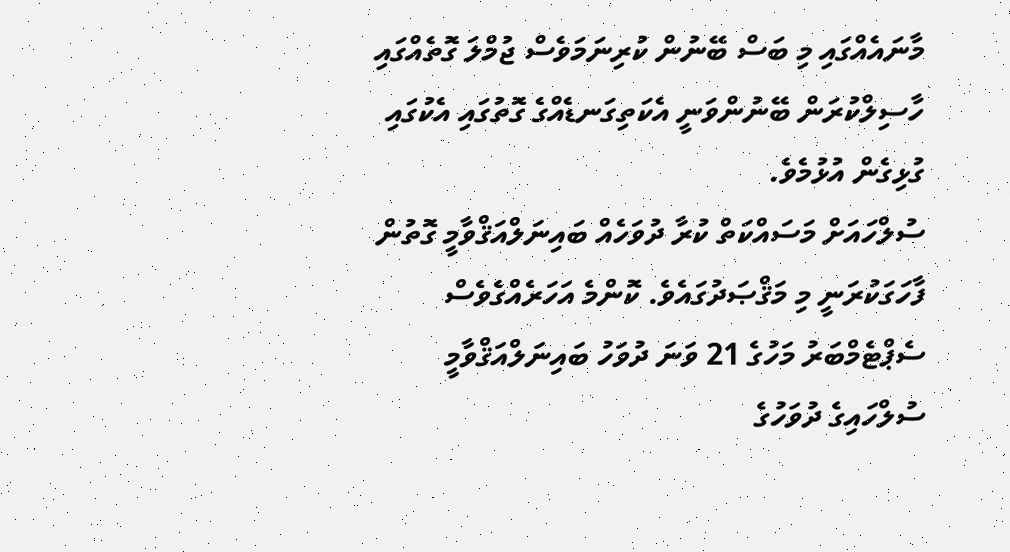މާނައެއްގައި މި ބަސް ބޭނުން ކުރިނަމަވެސް ޖުމްލަ ގޮތެއްގައި ހާސިލްކުރަން ބޭނުންވަނީ އެކަތިގަނޑެއްގެ ގޮތުގައި އެކުގައި ގުޅިގެން އުޅުމެވެ.
ސުލްހައަށް މަސައްކަތް ކުރާ ދުވަހެއް ބައިނަލްއަޤްވާމީ ގޮތުން ފާހަގަކުރަނީ މި މަޤްޞަދުގައެވެ. ކޮންމެ އަހަރެއްގެވެސް ސެޕްޓެމްބަރު މަހުގެ 21 ވަނަ ދުވަހު ބައިނަލްއަޤްވާމީ ސުލްހައިގެ ދުވަހުގެ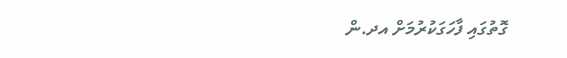ގޮތުގައި ފާހަގަކުރުމަށް އދ.ން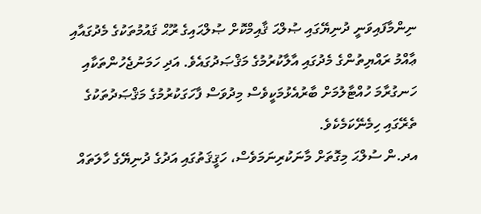ނިންމާފައިވަނީ ދުނިޔޭގައި ޞުލްޙަ ޤާއިމްކޮށް ޞުލްޙައިގެ ރޫޙް ޤައުމުތަކުގެ މެދުގައާއި ޢާއްމު ރައްޔިތުންގެ މެދުގައި އާލާކުރުމުގެ މަޤްޞަދުގައެވެ. އަދި ހަމަނުޖެހުންތަކާއި ހަނގުރާމަ ހުއްޓާލުމަށް ބާރުއެޅުމަކީވެސް މިދުވަސް ފާހަގަކުރުމުގެ މަޤްޞަދުތަކުގެ ތެރޭގައި ހިމެނޭކަމެކެވެ.
އދ.ން ސުލްޙަ މިގޮތަށް މާނަކުރިނަމަވެސް، ހަޤީޤަތުގައި އަދުގެ ދުނިޔޭގެ ހާލަތައް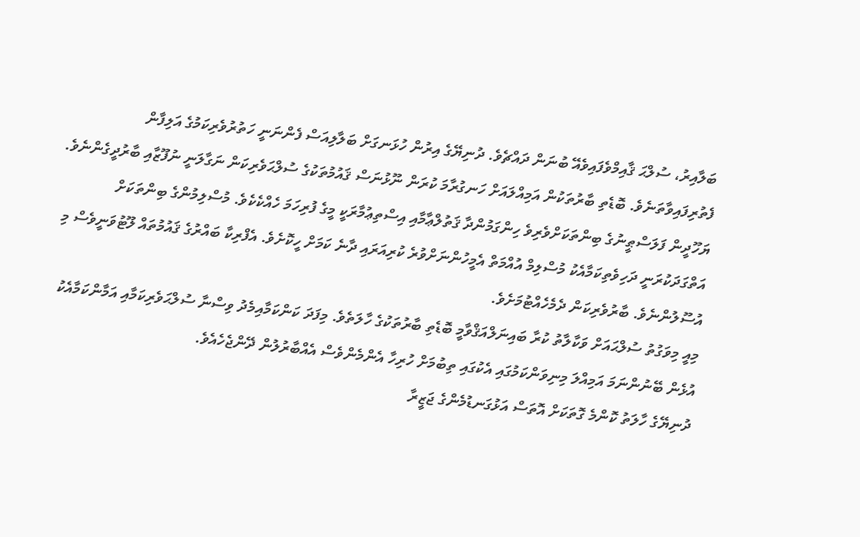ބަލާއިރު، ސުލްޙަ ޤާއިމްވެފައިވެއޭ ބުނަން ދައްޗެވެ. ދުނިޔޭގެ އިރުން ހުޅަނގަށް ބަލާލިއަސް ފެންނަނީ ހަތުރުވެރިކަމުގެ އަލިފާން ފެތުރިފައިވާތަނެވެ. ބޮޑެތި ބާރުތަކުން އަމިއްލައަށް ހަނގުރާމަ ކުރަން ނޫޅުނަސް ޤައުމުތަކުގެ ސުލްޙަވެރިކަން ނަގާލަނީ ނުފޫޒާއި ބާރުދީގެންނެވެ.
ޔަހޫދީން ފަލަސްޠީނުގެ ބިންތަކަށްވެރިވެ ހިންގަމުންދާ ޤަތުލްޢާމާއި އިސްތިޢުމާރަކީ މީގެ ފުރިހަމަ ހެއްކެކެވެ. މުސްލިމުންގެ ބިންތަކަށް އަތްގަދަކުރަނީ ދަހިވެތިކަމާއެކު މުސްލިމް އުއްމަތް އެމީހުންނަށްވުރެ ކުރިއަރައި ދާނެ ކަމަށް ހީކޮށެވެ. އެފްރިކާ ބައްރުގެ ޤައުމުތައް ލޫޓުވަނީވެސް މި އުސޫލުންނެވެ. ބާރުވެރިކަން ދެމެހެއްޓުމަށެވެ.
މިއީ މިވަގުތު ސުލްޙައަށް ވަކާލާތު ކުރާ ބައިނަލްއަޤްވާމީ ބޮޑެތި ބާރުތަކުގެ ހާލަތެވެ. މިފަދަ ކަންކަމާއިމެދު ވިސްނާ ސުލްޙަވެރިކަމާއި އަމާންކަމާއެކު އުޅެން ބޭނުންނަމަ އަމިއްލަ މިނިވަންކަމުގައި އެކުގައި ތިބުމަށް ހުރިހާ އެންމެންވެސް އެއްބާރުލުން ދޭންޖެހެއެވެ.
ދުނިޔޭގެ ހާލަތު ކޮންމެ ގޮތަކަށް އޮތަސް އަޅުގަނޑުމެންގެ ޖަޒީރާ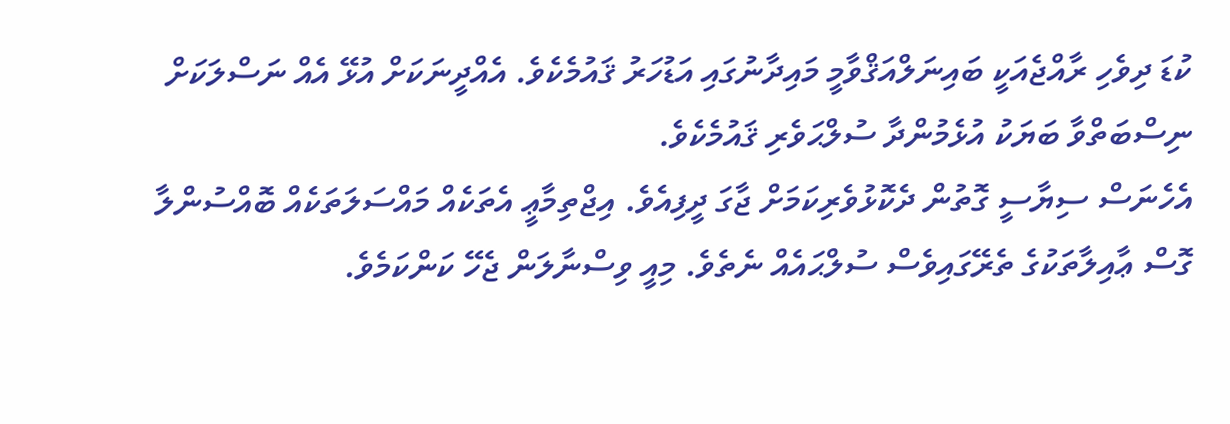ކުޑަ ދިވެހި ރާއްޖެއަކީ ބައިނަލްއަޤްވާމީ މައިދާނުގައި އަޑުހަރު ޤައުމެކެވެ. އެއްދީނަކަށް އުޅޭ އެއް ނަސްލަކަށް ނިސްބަތްވާ ބަޔަކު އުޅެމުންދާ ސުލްޙަވެރި ޤައުމެކެވެ.
އެހެނަސް ސިޔާސީ ގޮތުން ދެކޮޅުވެރިކަމަށް ޖާގަ ދީފިއެވެ. އިޖްތިމާޢީ އެތަކެއް މައްސަލަތަކެއް ބޮއްސުންލާ ގޮސް ޢާއިލާތަކުގެ ތެރޭގައިވެސް ސުލްޙައެއް ނެތެވެ. މިއީ ވިސްނާލަން ޖެހޭ ކަންކަމެވެ.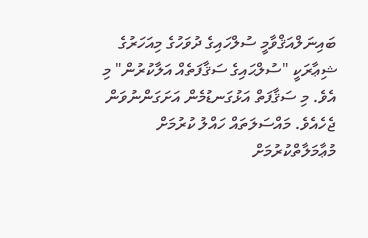ބައިނަލްއަޤްވާމީ ސުލްހައިގެ ދުވަހުގެ މިއަހަރުގެ ޝިޢާރަކީ "ސުލްޙައިގެ ސަޤާފަތެއް އަލާކުރުން" މި އެވެ. މި ސަޤާފަތް އަޅުގަނޑުމެން އަށަގަންނުވަން ޖެހެއެވެ. މައްސަލަތައް ހައްލު ކުރުމަށް މުޢާމަލާތްކުރުމަށް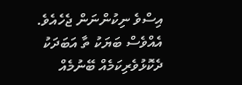އިސްވެ ނިކުންނަން ޖެހެއެވެ. އެއްވެސް ބަޔަކު ތާ އަބަދަކު ދެކޮޅުވެރިކަމެއް ބޭނުމެއް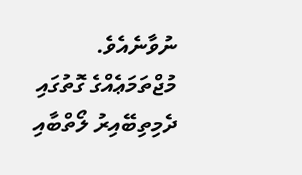ނުވާނެއެވެ. މުޖްތަމަޢެއްގެ ގޮތުގައި ދެމިތިބޭއިރު ލޯތްބާއި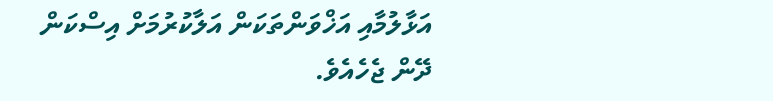އަޅާލުމާއި އަޚްވަންތަކަން އަލާކުރުމަށް އިސްކަން ދޭން ޖެހެއެވެ.